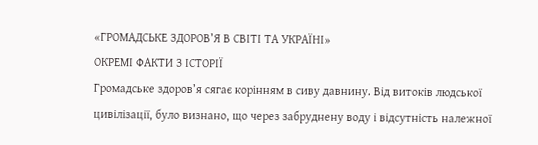«ГРОМАДСЬКЕ ЗДОРОВ’Я В СВІТІ ТА УКРАЇНІ»
ОКРЕМІ ФАКТИ З ІСТОРІЇ
Громадське здоров’я сягає корінням в сиву давнину. Від витоків людської цивілізації, було визнано, що через забруднену воду і відсутність належної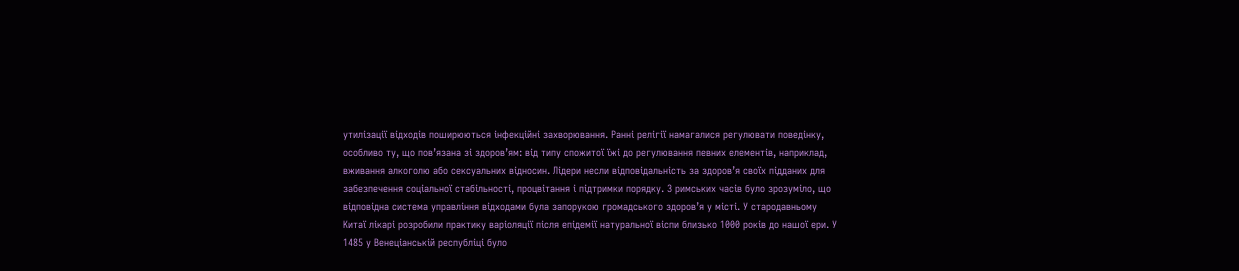утилізації відходів поширюються інфекційні захворювання. Ранні релігії намагалися регулювати поведінку, особливо ту, що пов’язана зі здоров’ям: від типу спожитої їжі до регулювання певних елементів, наприклад, вживання алкоголю або сексуальних відносин. Лідери несли відповідальність за здоров’я своїх підданих для забезпечення соціальної стабільності, процвітання і підтримки порядку. З римських часів було зрозуміло, що відповідна система управління відходами була запорукою громадського здоров’я у місті. У стародавньому Китаї лікарі розробили практику варіоляції після епідемії натуральної віспи близько 1000 років до нашої ери. У 1485 у Венеціанській республіці було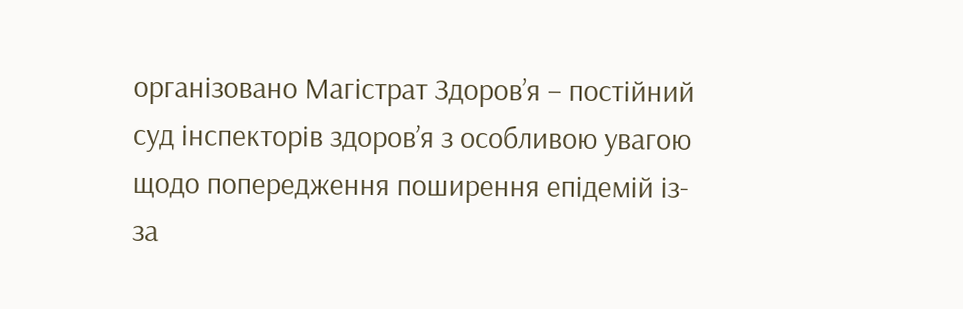організовано Магістрат Здоров’я – постійний суд інспекторів здоров’я з особливою увагою щодо попередження поширення епідемій із-за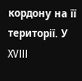кордону на її території. У XVIII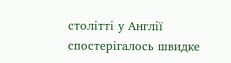столітті у Англії спостерігалось швидке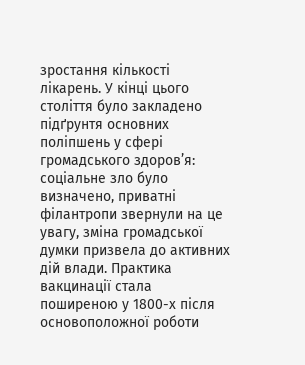зростання кількості лікарень. У кінці цього століття було закладено підґрунтя основних поліпшень у сфері громадського здоров’я: соціальне зло було визначено, приватні філантропи звернули на це увагу, зміна громадської думки призвела до активних дій влади. Практика вакцинації стала поширеною у 1800-х після основоположної роботи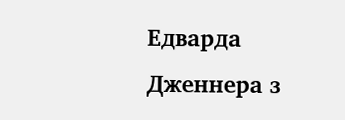Едварда Дженнера з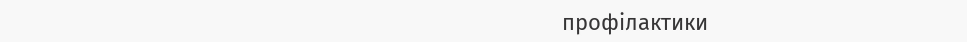профілактики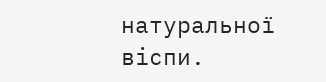натуральної віспи.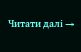Читати далі →